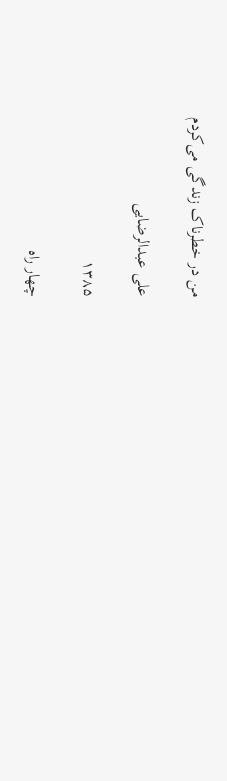من در خطرناک زندگی می‌کردم

علی عبدالرضایی

١۳۸۵

چهار راه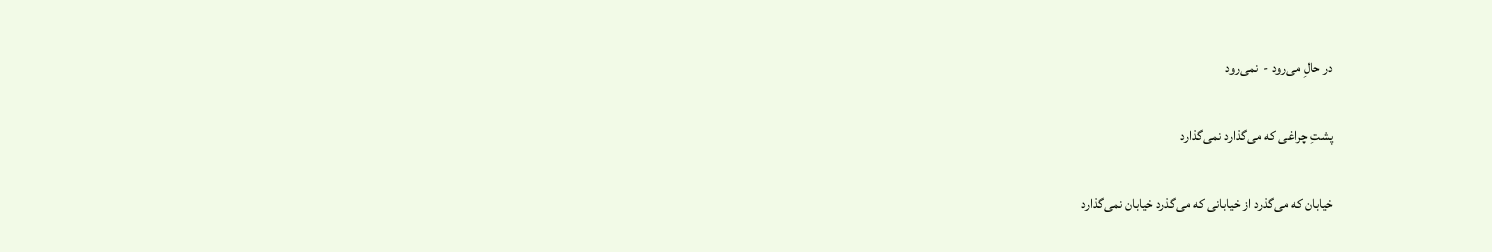در حالِ می‌رود -  نمی‌رود

پشتِ چراغی که می‌گذارد نمی‌گذارد

خیابان که می‌گذرد از خیابانی که می‌گذرد خیابان نمی‌گذارد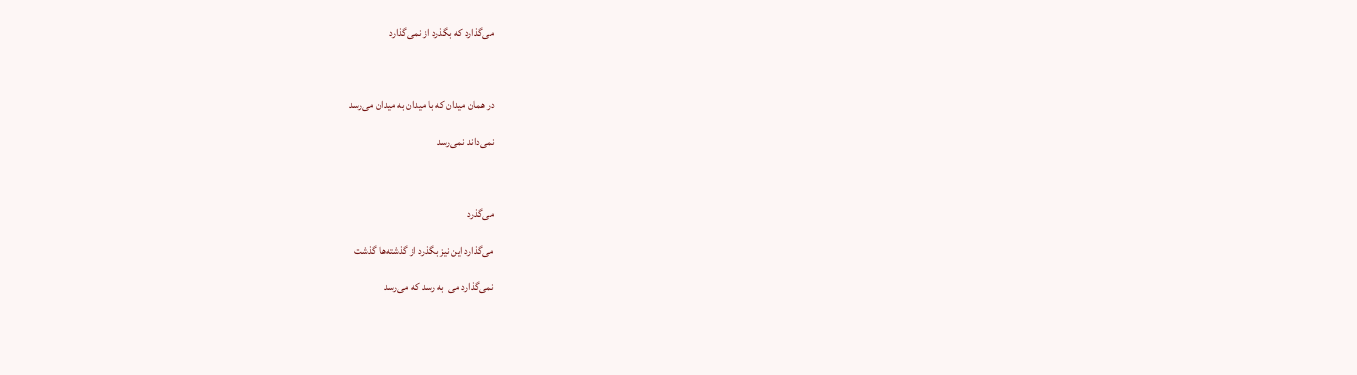می‌گذارد که بگذرد از نمی‌گذارد



در همان میدان که با میدان به میدان می‌رسد

نمی‌داند نمی‌رسد



می‌گذرد

می‌گذارد این نیز بگذرد از گذشته‌ها گذشت

نمی‌گذارد می  به رسد که می‌رسد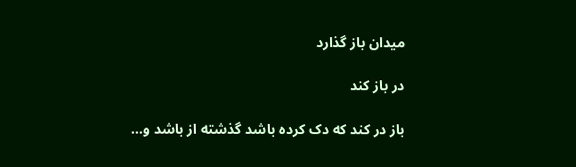میدان باز گذارد

در باز کند

باز در کند که دک کرده باشد گذشته از باشد و...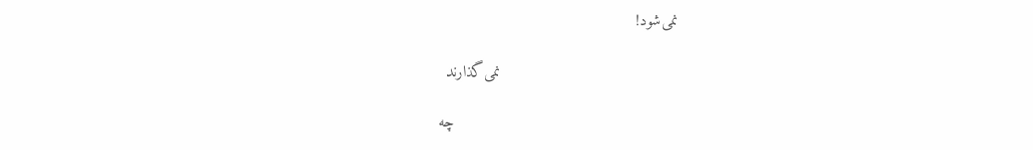نمی‌شود!

                                      نمی‌گذارند

                                                چه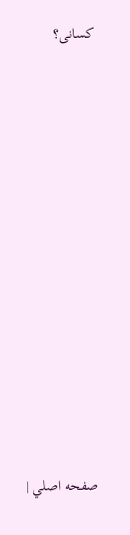کسانی؟
















صفحه اصلي |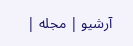آرشيو | مجله |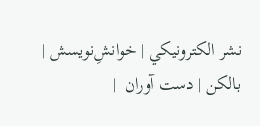نشر الكترونيكي | خوانش‌ِنويسش | بالكن | دست آوران  |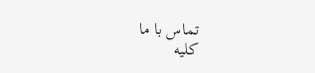تماس با ما
كليه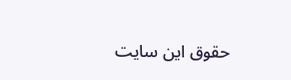حقوق اين سايت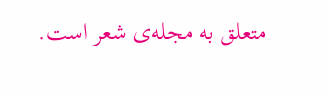متعلق به مجله‌ی شعر است.